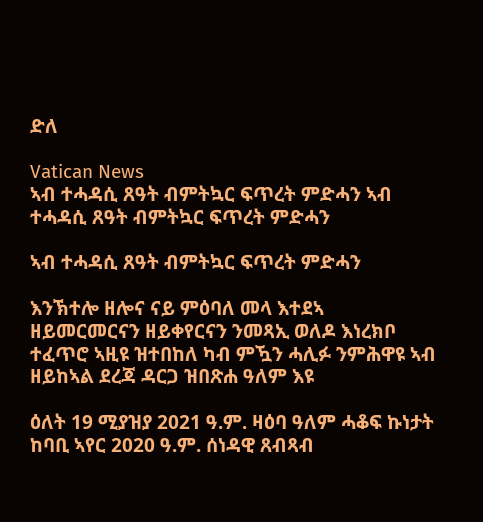ድለ

Vatican News
ኣብ ተሓዳሲ ጸዓት ብምትኳር ፍጥረት ምድሓን ኣብ ተሓዳሲ ጸዓት ብምትኳር ፍጥረት ምድሓን

ኣብ ተሓዳሲ ጸዓት ብምትኳር ፍጥረት ምድሓን

እንኽተሎ ዘሎና ናይ ምዕባለ መላ እተደኣ ዘይመርመርናን ዘይቀየርናን ንመጻኢ ወለዶ እነረክቦ ተፈጥሮ ኣዚዩ ዝተበከለ ካብ ምዃን ሓሊፉ ንምሕዋዩ ኣብ ዘይከኣል ደረጃ ዳርጋ ዝበጽሐ ዓለም እዩ

ዕለት 19 ሚያዝያ 2021 ዓ.ም. ዛዕባ ዓለም ሓቆፍ ኩነታት ከባቢ ኣየር 2020 ዓ.ም. ሰነዳዊ ጸብጻብ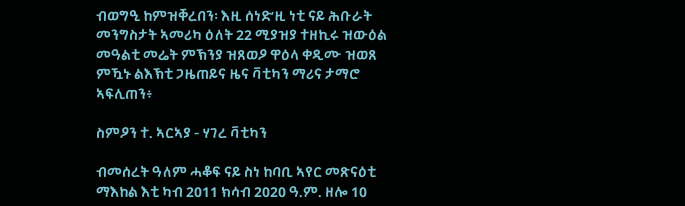ብወግዒ ከምዝቐረበን፡ እዚ ሰነድ’ዚ ነቲ ናይ ሕቡራት መንግስታት ኣመሪካ ዕለት 22 ሚያዝያ ተዘኪሩ ዝውዕል መዓልቲ መሬት ምኽንያ ዝጸወዖ ዋዕላ ቀዲሙ ዝወጸ ምዃኑ ልእኽቲ ጋዜጠይና ዜና ቫቲካን ማሪና ታማሮ ኣፍሊጠን፥

ስምዖን ተ. ኣርኣያ - ሃገረ ቫቲካን

ብመሰረት ዓለም ሓቆፍ ናይ ስነ ከባቢ ኣየር መጽናዕቲ ማእከል እቲ ካብ 2011 ክሳብ 2020 ዓ.ም. ዘሎ 10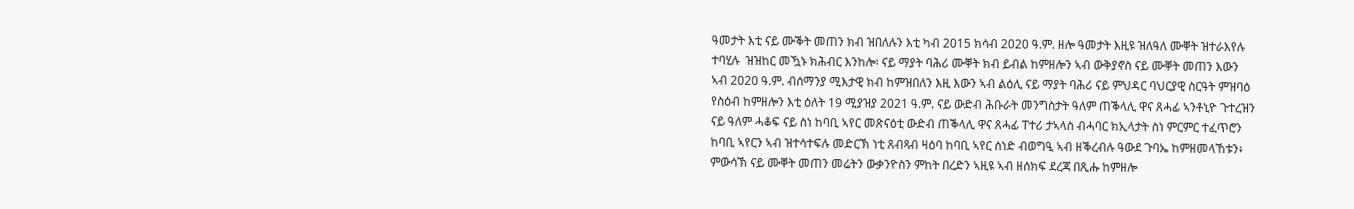ዓመታት እቲ ናይ ሙቕት መጠን ክብ ዝበለሉን እቲ ካብ 2015 ክሳብ 2020 ዓ.ም. ዘሎ ዓመታት እዚዩ ዝለዓለ ሙቐት ዝተራእየሉ ተባሂሉ  ዝዝከር መዃኑ ክሕብር እንከሎ፡ ናይ ማያት ባሕሪ ሙቐት ክብ ይብል ከምዘሎን ኣብ ውቅያኖስ ናይ ሙቐት መጠን እውን ኣብ 2020 ዓ.ም. ብሰማንያ ሚእታዊ ክብ ከምዝበለን እዚ እውን ኣብ ልዕሊ ናይ ማያት ባሕሪ ናይ ምህዳር ባህርያዊ ስርዓት ምዝባዕ የስዕብ ከምዘሎን እቲ ዕለት 19 ሚያዝያ 2021 ዓ.ም. ናይ ውድብ ሕቡራት መንግስታት ዓለም ጠቕላሊ ዋና ጸሓፊ ኣንቶኒዮ ጉተረዝን ናይ ዓለም ሓቆፍ ናይ ስነ ከባቢ ኣየር መጽናዕቲ ውድብ ጠቕላሊ ዋና ጸሓፊ ፐተሪ ታኣላስ ብሓባር ክኢላታት ስነ ምርምር ተፈጥሮን ከባቢ ኣየርን ኣብ ዝተሳተፍሉ መድርኽ ነቲ ጸብጻብ ዛዕባ ከባቢ ኣየር ሰነድ ብወግዒ ኣብ ዘቕረብሉ ዓውደ ጉባኤ ከምዘመላኸቱን፥ ምውሳኽ ናይ ሙቐት መጠን መሬትን ውቃንዮስን ምከት በረድን ኣዚዩ ኣብ ዘሰክፍ ደረጃ በጺሑ ከምዘሎ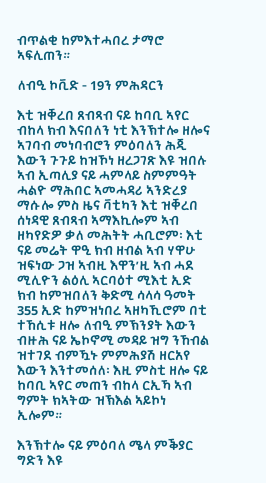ብጥልቂ ከምእተሓበረ ታማሮ ኣፍሊጠን።

ለብዒ ኮቪድ - 19ን ምሕዳርን

እቲ ዝቐረበ ጸብጻብ ናይ ከባቢ ኣየር ብከላ ክብ እናበለን ነቲ እንኽተሎ ዘሎና ኣገባብ መነባብሮን ምዕባለን ሕጂ እውን ጉጉይ ከዝኾነ ዘረጋገጽ እዩ ዝበሉ ኣብ ኢጣሊያ ናይ ሓምላይ ስምምዓት ሓልዮ ማሕበር ኣመሓዳሪ ኣንድረያ ማሱሎ ምስ ዜና ቫቲካን እቲ ዝቐረበ ሰነዳዊ ጸብጻብ ኣማእኪሎም ኣብ ዘካየድዎ ቃለ መሕትት ሓቢሮም፡ እቲ ናይ መሬት ዋዒ ክብ ዘብል ኣብ ሃዋሁ ዝፍነው ጋዝ ኣብዚ እዋን’ዚ ኣብ ሓደ ሚሊዮን ልዕሊ ኣርባዕተ ሚእቲ ኢድ ክብ ከምዝበለን ቅድሚ ሳላሳ ዓመት 355 ኢድ ከምዝነበረ ኣዘካኺሮም በቲ ተኸሲቱ ዘሎ ለብዒ ምኽንያት እውን ብዙሕ ናይ ኤኮኖሚ መዳይ ዝግ ንኸብል ዝተገደ ብምዃኑ ምምሕያሽ ዘርአየ እውን እንተመሰለ፡ እዚ ምስቲ ዘሎ ናይ ከባቢ ኣየር መጠን ብከላ ርኢኻ ኣብ ግምት ክኣትው ዝኽእል ኣይኮነ ኢሎም።

እንኽተሎ ናይ ምዕባለ ሜላ ምቕያር ግድን እዩ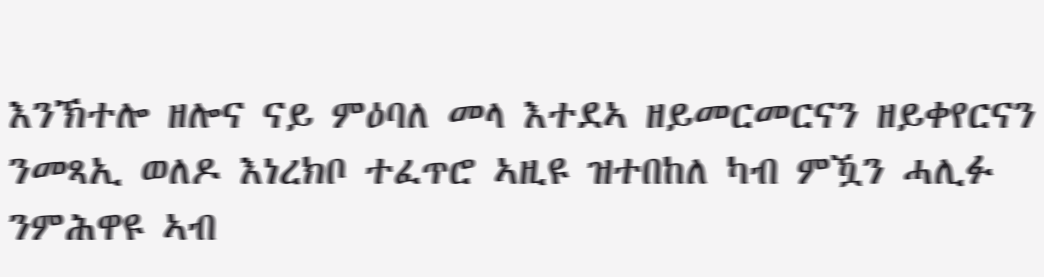እንኽተሎ ዘሎና ናይ ምዕባለ መላ እተደኣ ዘይመርመርናን ዘይቀየርናን ንመጻኢ ወለዶ እነረክቦ ተፈጥሮ ኣዚዩ ዝተበከለ ካብ ምዃን ሓሊፉ ንምሕዋዩ ኣብ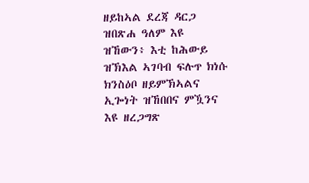ዘይከኣል ደረጃ ዳርጋ ዝበጽሐ ዓለም እዩ ዝኸውን፥ እቲ ከሕውይ ዝኽእል ኣገባብ ፍሉጥ ክነሱ ክንስዕቦ ዘይምኽኣልና ኢጐነት ዝኸበበና ምዃንና እዩ ዘረጋግጽ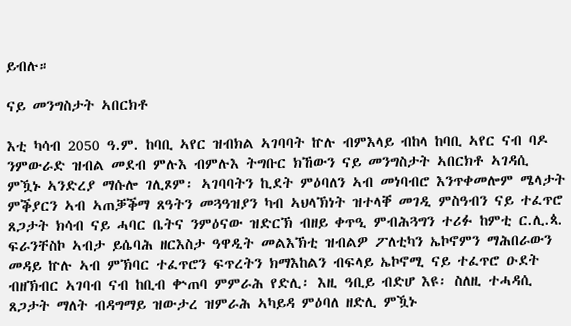ይብሉ።

ናይ መንግስታት ኣበርክቶ

እቲ ካሳብ 2050 ዓ.ም. ከባቢ ኣየር ዝብክል ኣገባባት ኵሉ ብምእላይ ብከላ ከባቢ ኣየር ናብ ባዶ ንምውራድ ዝብል መደብ ምሉእ ብምሉእ ትግቡር ክኸውን ናይ መንግስታት ኣበርክቶ ኣገዳሲ ምዃኑ ኣንድረያ ማሱሎ ገሊጾም፡ ኣገባባትን ኪደት ምዕባለን ኣብ መነባብሮ እንጥቀመሎም ሜላታት ምቕያርን ኣብ ኣጠቓቕማ ጸዓትን መጓዓዝያን ካብ ኣህላኽነት ዝተላቐ መገዲ ምስዓብን ናይ ተፈጥሮ ጸጋታት ክሳብ ናይ ሓባር ቤትና ንምዕናው ዝድርኽ ብዘይ ቀጥዒ ምብሕጓግን ተሪፉ ከምቲ ር.ሊ.ጳ. ፍራንቸስኮ ኣብታ ይሴባሕ ዘርእስታ ዓዋዲት መልእኽቲ ዝብልዎ ፖለቲካን ኤኮኖምን ማሕበራውን መዳይ ኵሉ ኣብ ምኽባር ተፈጥሮን ፍጥረትን ክማእከልን ብፍላይ ኤኮኖሚ ናይ ተፈጥሮ ዑደት ብዘኽብር ኣገባብ ናብ ከቢብ ቍጠባ ምምራሕ የድሊ፡ እዚ ዓቢይ ብድሆ እዩ፡ ስለዚ ተሓዳሲ ጸጋታት ማለት ብዳግማይ ዝውታረ ዝምራሕ ኣካይዳ ምዕባለ ዘድሊ ምዃኑ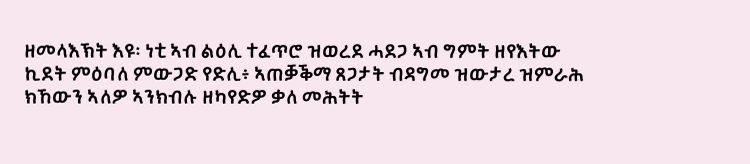ዘመላእኽት እዩ፡ ነቲ ኣብ ልዕሊ ተፈጥሮ ዝወረደ ሓደጋ ኣብ ግምት ዘየእትው ኪደት ምዕባለ ምውጋድ የድሊ፥ ኣጠቓቕማ ጸጋታት ብዳግመ ዝውታረ ዝምራሕ ክኸውን ኣለዎ ኣንክብሉ ዘካየድዎ ቃለ መሕትት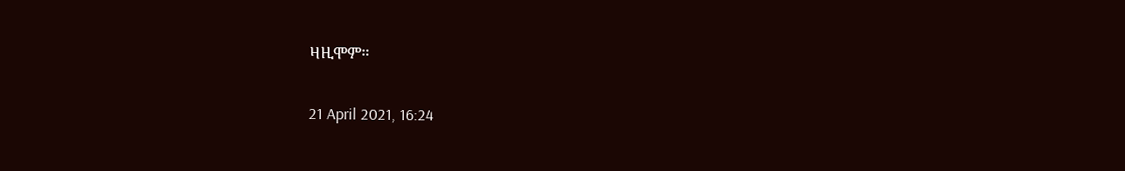ዛዚሞም።

21 April 2021, 16:24